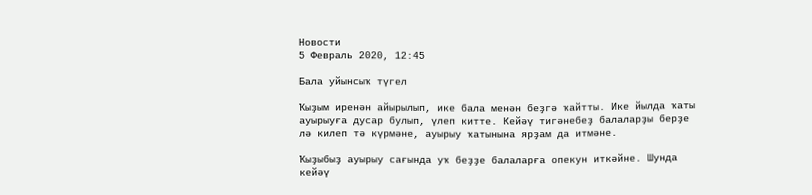Новости
5 Февраль 2020, 12:45

Бала уйынсыҡ түгел

Ҡыҙым иренән айырылып, ике бала менән беҙгә ҡайтты. Ике йылда ҡаты ауырыуға дусар булып, үлеп китте. Кейәү тигәнебеҙ балаларҙы берҙе лә килеп тә күрмәне, ауырыу ҡатынына ярҙам да итмәне.

Ҡыҙыбыҙ ауырыу сағында уҡ беҙҙе балаларға опекун иткәйне. Шунда кейәү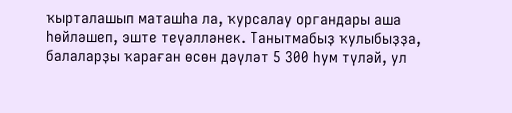ҡырталашып маташһа ла, ҡурсалау органдары аша һөйләшеп, эште теүәлләнек. Танытмабыҙ ҡулыбыҙҙа, балаларҙы ҡараған өсөн дәүләт 5 300 һум түләй, ул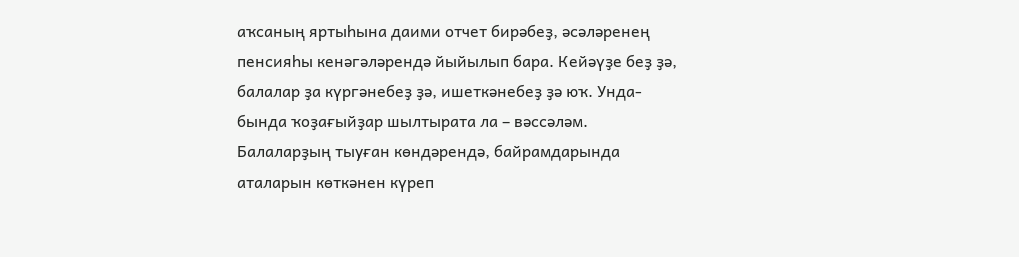аҡсаның яртыһына даими отчет бирәбеҙ, әсәләренең пенсияһы кенәгәләрендә йыйылып бара. Кейәүҙе беҙ ҙә, балалар ҙа күргәнебеҙ ҙә, ишеткәнебеҙ ҙә юҡ. Унда-бында ҡоҙағыйҙар шылтырата ла – вәссәләм. Балаларҙың тыуған көндәрендә, байрамдарында аталарын көткәнен күреп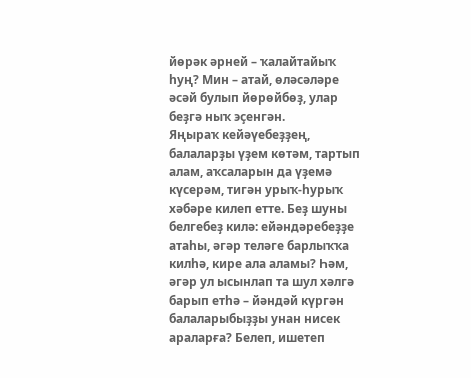йөрәк әрней – ҡалайтайыҡ һуң? Мин – атай, өләсәләре әсәй булып йөрөйбөҙ, улар беҙгә ныҡ эҫенгән.
Яңыраҡ кейәүебеҙҙең, балаларҙы үҙем көтәм, тартып алам, аҡсаларын да үҙемә күсерәм, тигән урыҡ-һурыҡ хәбәре килеп етте. Беҙ шуны белгебеҙ килә: ейәндәребеҙҙе атаһы, әгәр теләге барлыҡҡа килһә, кире ала аламы? Һәм, әгәр ул ысынлап та шул хәлгә барып етһә – йәндәй күргән балаларыбыҙҙы унан нисек араларға? Белеп, ишетеп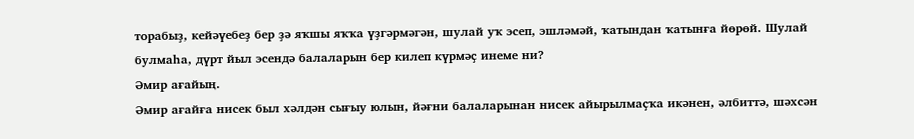торабыҙ, кейәүебеҙ бер ҙә яҡшы яҡҡа үҙгәрмәгән, шулай уҡ эсеп, эшләмәй, ҡатындан ҡатынға йөрөй. Шулай булмаһа, дүрт йыл эсендә балаларын бер килеп күрмәҫ инеме ни?
Әмир ағайың.
Әмир ағайға нисек был хәлдән сығыу юлын, йәғни балаларынан нисек айырылмаҫҡа икәнен, әлбиттә, шәхсән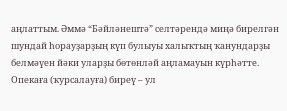аңлаттым. Әммә “Бәйләнештә” селтәрендә миңә бирелгән шундай һорауҙарҙың күп булыуы халыҡтың ҡанундарҙы белмәүен йәки уларҙы бөтөнләй аңламауын күрһәтте. Опекаға (ҡурсалауға) биреү – ул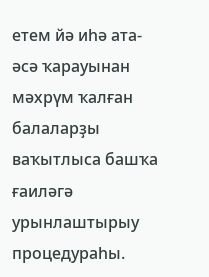етем йә иһә ата-әсә ҡарауынан мәхрүм ҡалған балаларҙы ваҡытлыса башҡа ғаиләгә урынлаштырыу процедураһы.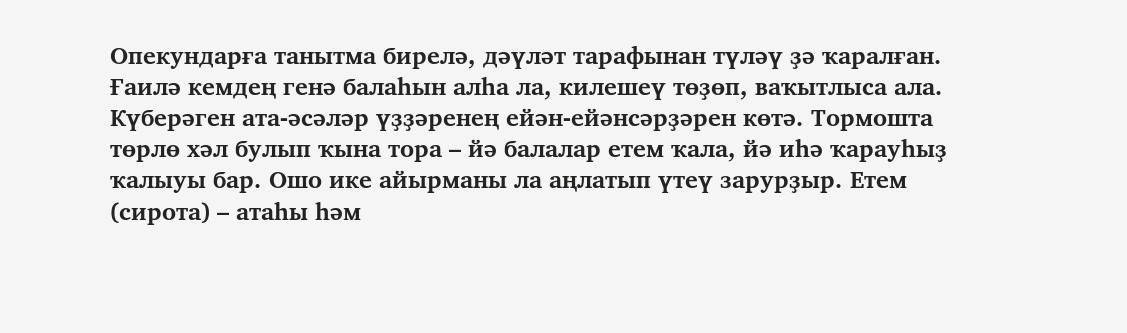Опекундарға танытма бирелә, дәүләт тарафынан түләү ҙә ҡаралған. Ғаилә кемдең генә балаһын алһа ла, килешеү төҙөп, ваҡытлыса ала. Күберәген ата-әсәләр үҙҙәренең ейән-ейәнсәрҙәрен көтә. Тормошта төрлө хәл булып ҡына тора – йә балалар етем ҡала, йә иһә ҡарауһыҙ ҡалыуы бар. Ошо ике айырманы ла аңлатып үтеү зарурҙыр. Етем (сирота) – атаһы һәм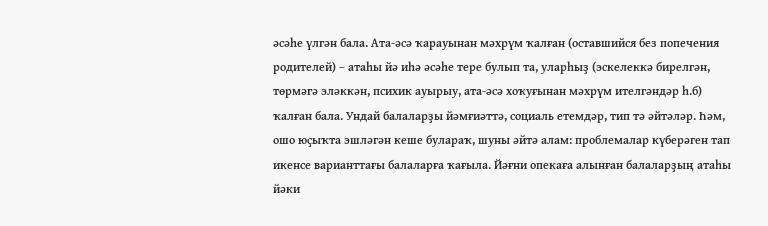әсәһе үлгән бала. Ата-әсә ҡарауынан мәхрүм ҡалған (оставшийся без попечения родителей) – атаһы йә иһә әсәһе тере булып та, уларһыҙ (эскелеккә бирелгән, төрмәгә эләккән, психик ауырыу, ата-әсә хоҡуғынан мәхрүм ителгәндәр һ.б) ҡалған бала. Ундай балаларҙы йәмғиәттә, социаль етемдәр, тип тә әйтәләр. Һәм, ошо юҫыҡта эшләгән кеше булараҡ, шуны әйтә алам: проблемалар күберәген тап икенсе варианттағы балаларға ҡағыла. Йәғни опекаға алынған балаларҙың атаһы йәки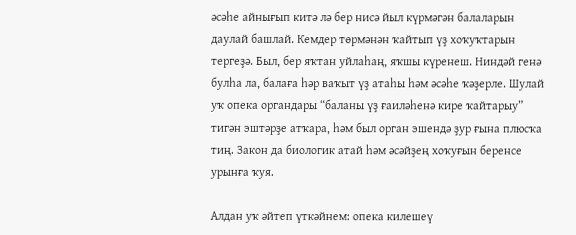әсәһе айнығып китә лә бер нисә йыл күрмәгән балаларын даулай башлай. Кемдер төрмәнән ҡайтып үҙ хоҡуҡтарын тергеҙә. Был, бер яҡтан уйлаһаң, яҡшы күренеш. Ниндәй генә булһа ла, балаға һәр ваҡыт үҙ атаһы һәм әсәһе ҡәҙерле. Шулай уҡ опека органдары “баланы үҙ ғаиләһенә кире ҡайтарыу” тигән эштәрҙе атҡара, һәм был орган эшендә ҙур ғына плюсҡа тиң. Закон да биологик атай һәм әсәйҙең хоҡуғын беренсе урынға ҡуя.

Алдан уҡ әйтеп үткәйнем: опека килешеү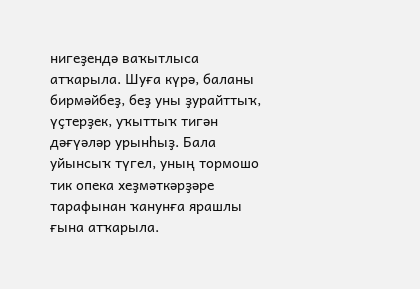нигеҙендә ваҡытлыса атҡарыла. Шуға күрә, баланы бирмәйбеҙ, беҙ уны ҙурайттыҡ, үҫтерҙек, уҡыттыҡ тигән дәғүәләр урынһыҙ. Бала уйынсыҡ түгел, уның тормошо тик опека хеҙмәткәрҙәре тарафынан ҡанунға ярашлы ғына атҡарыла.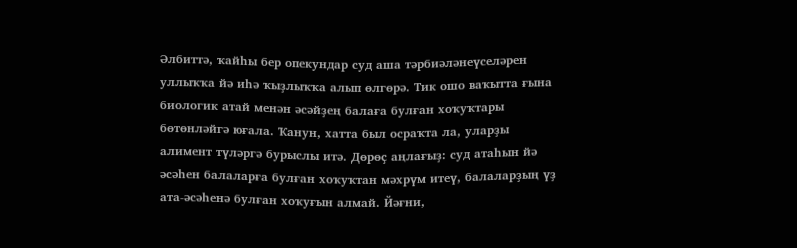Әлбиттә, ҡайһы бер опекундар суд аша тәрбиәләнеүселәрен уллыҡҡа йә иһә ҡыҙлыҡҡа алып өлгөрә. Тик ошо ваҡытта ғына биологик атай менән әсәйҙең балаға булған хоҡуҡтары бөтөнләйгә юғала. Ҡанун, хатта был осраҡта ла, уларҙы алимент түләргә бурыслы итә. Дөрөҫ аңлағыҙ: суд атаһын йә әсәһен балаларға булған хоҡуҡтан мәхрүм итеү, балаларҙың үҙ ата-әсәһенә булған хоҡуғын алмай. Йәғни,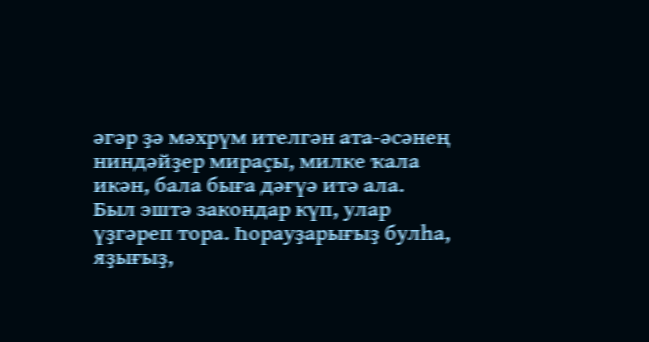әгәр ҙә мәхрүм ителгән ата-әсәнең ниндәйҙер мираҫы, милке ҡала икән, бала быға дәғүә итә ала.
Был эштә закондар күп, улар үҙгәреп тора. Һорауҙарығыҙ булһа, яҙығыҙ,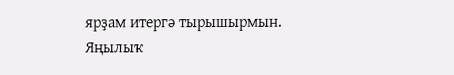ярҙам итергә тырышырмын.
Яңылыҡ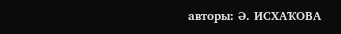авторы: Ә. ИСХАҠОВА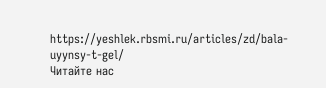https://yeshlek.rbsmi.ru/articles/zd/bala-uyynsy-t-gel/
Читайте нас